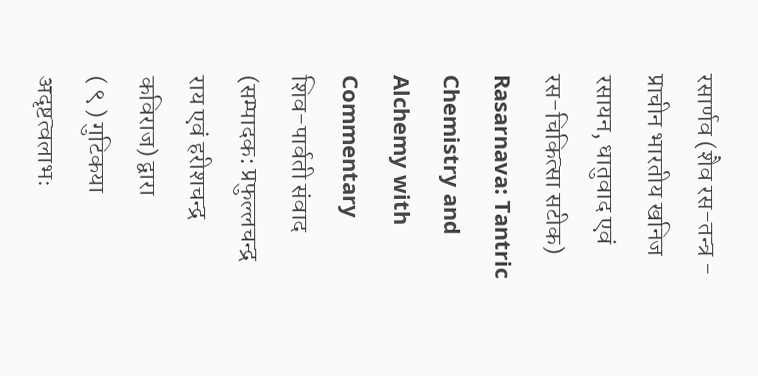रसार्णव (शैव रस-तन्त्र - प्राचीन भारतीय खनिज रसायन, धातुवाद एवं रस-चिकित्सा सटीक)
Rasarnava: Tantric Chemistry and Alchemy with Commentary
शिव-पार्वती संवाद (सम्पादक: प्रफुल्लचन्द्र राय एवं हरीशचन्द्र कविराज) द्वारा
( ९ ) गुटिकया अदृष्टत्वलाभः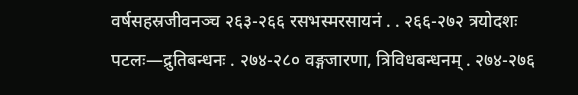वर्षसहस्रजीवनञ्च २६३-२६६ रसभस्मरसायनं . . २६६-२७२ त्रयोदशः पटलः—द्रुतिबन्धनः . २७४-२८० वङ्गजारणा, त्रिविधबन्धनम् . २७४-२७६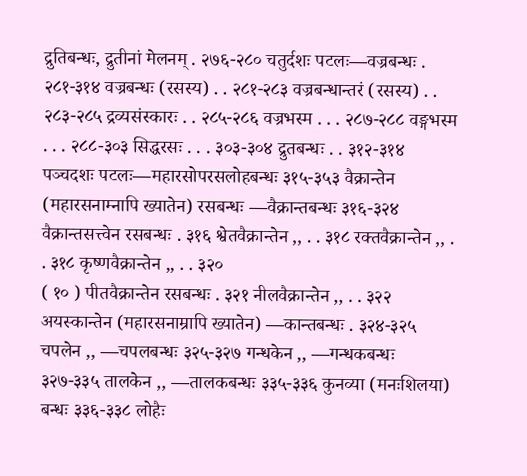द्रुतिबन्धः, द्रुतीनां मेलनम् . २७६-२८० चतुर्दशः पटलः—वज्रबन्धः . २८१-३१४ वज्रबन्धः (रसस्य) . . २८१-२८३ वज्रबन्धान्तरं (रसस्य) . . २८३-२८५ द्रव्यसंस्कारः . . २८५-२८६ वज्रभस्म . . . २८७-२८८ वङ्गभस्म . . . २८८-३०३ सिद्धरसः . . . ३०३-३०४ द्रुतबन्धः . . ३१२-३१४ पञ्चदशः पटलः—महारसोपरसलोहबन्धः ३१५-३५३ वैक्रान्तेन (महारसनाम्नापि ख्यातेन) रसबन्धः —वैक्रान्तबन्धः ३१६-३२४ वैक्रान्तसत्त्वेन रसबन्धः . ३१६ श्वेतवैक्रान्तेन ,, . . ३१८ रक्तवैक्रान्तेन ,, . . ३१८ कृष्णवैक्रान्तेन ,, . . ३२०
( १० ) पीतवैक्रान्तेन रसबन्धः . ३२१ नीलवैक्रान्तेन ,, . . ३२२ अयस्कान्तेन (महारसनाम्रापि ख्यातेन) —कान्तबन्धः . ३२४-३२५ चपलेन ,, —चपलबन्धः ३२५-३२७ गन्धकेन ,, —गन्धकबन्धः ३२७-३३५ तालकेन ,, —तालकबन्धः ३३५-३३६ कुनव्या (मनःशिलया) बन्धः ३३६-३३८ लोहैः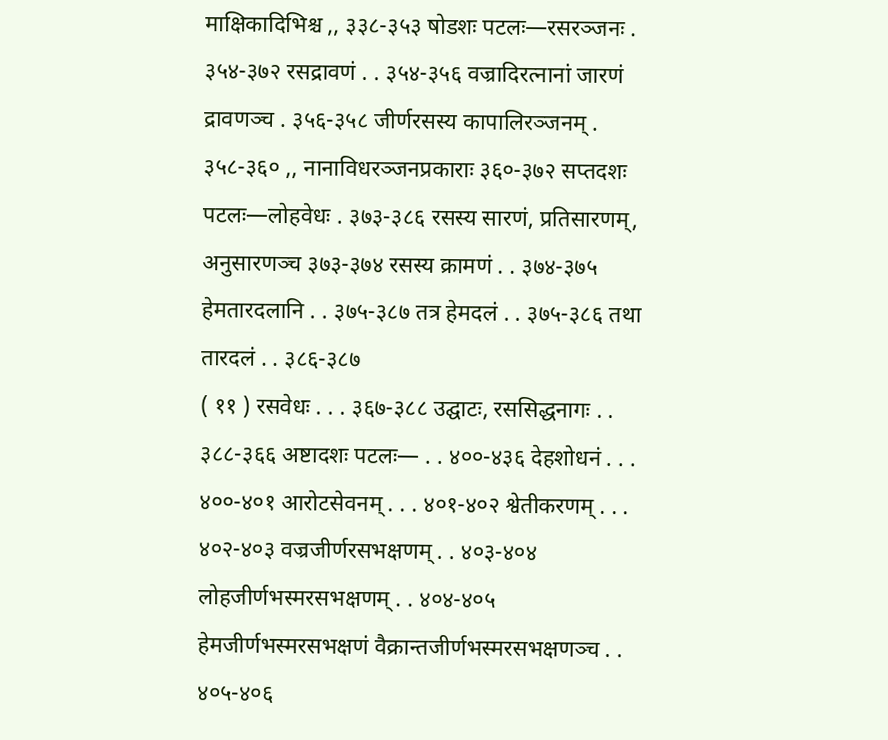माक्षिकादिभिश्च ,, ३३८-३५३ षोडशः पटलः—रसरञ्जनः . ३५४-३७२ रसद्रावणं . . ३५४-३५६ वज्रादिरत्नानां जारणं द्रावणञ्च . ३५६-३५८ जीर्णरसस्य कापालिरञ्जनम् . ३५८-३६० ,, नानाविधरञ्जनप्रकाराः ३६०-३७२ सप्तदशः पटलः—लोहवेधः . ३७३-३८६ रसस्य सारणं, प्रतिसारणम्, अनुसारणञ्च ३७३-३७४ रसस्य क्रामणं . . ३७४-३७५ हेमतारदलानि . . ३७५-३८७ तत्र हेमदलं . . ३७५-३८६ तथा तारदलं . . ३८६-३८७
( ११ ) रसवेधः . . . ३६७-३८८ उद्घाटः, रससिद्धनागः . . ३८८-३६६ अष्टादशः पटलः— . . ४००-४३६ देहशोधनं . . . ४००-४०१ आरोटसेवनम् . . . ४०१-४०२ श्वेतीकरणम् . . . ४०२-४०३ वज्रजीर्णरसभक्षणम् . . ४०३-४०४ लोहजीर्णभस्मरसभक्षणम् . . ४०४-४०५ हेमजीर्णभस्मरसभक्षणं वैक्रान्तजीर्णभस्मरसभक्षणञ्च . . ४०५-४०६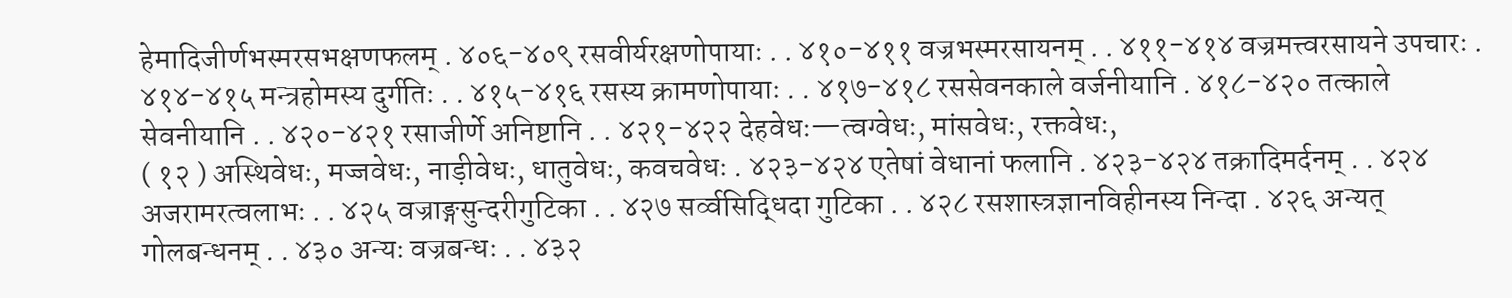हेमादिजीर्णभस्मरसभक्षणफलम् . ४०६-४०९ रसवीर्यरक्षणोपायाः . . ४१०-४११ वज्रभस्मरसायनम् . . ४११-४१४ वज्रमत्त्वरसायने उपचारः . ४१४-४१५ मन्त्रहोमस्य दुर्गतिः . . ४१५-४१६ रसस्य क्रामणोपायाः . . ४१७-४१८ रससेवनकाले वर्जनीयानि . ४१८-४२० तत्काले सेवनीयानि . . ४२०-४२१ रसाजीर्णे अनिष्टानि . . ४२१-४२२ देहवेधः—त्वग्वेधः, मांसवेधः, रक्तवेधः,
( १२ ) अस्थिवेधः, मज्जवेधः, नाड़ीवेधः, धातुवेधः, कवचवेधः . ४२३-४२४ एतेषां वेधानां फलानि . ४२३-४२४ तक्रादिमर्दनम् . . ४२४ अजरामरत्वलाभः . . ४२५ वज्राङ्गसुन्दरीगुटिका . . ४२७ सर्व्वसिद्धिदा गुटिका . . ४२८ रसशास्त्रज्ञानविहीनस्य निन्दा . ४२६ अन्यत् गोलबन्धनम् . . ४३० अन्यः वज्रबन्धः . . ४३२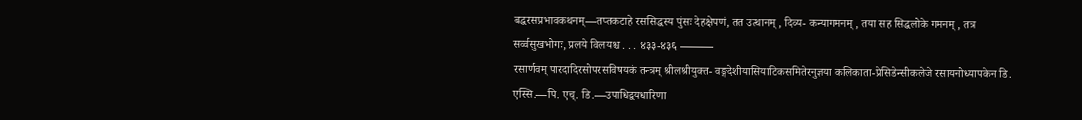बद्धरसप्रभावकथनम्—तप्तकटाहे रससिद्धस्य पुंसः देहक्षेपणं, तत उत्थानम् , दिव्य- कन्यागमनम् , तया सह सिद्धलोके गमनम् , तत्र सर्व्वसुखभोगः, प्रलये विलयश्च . . . ४३३-४३६ ———
रसार्णवम् पारदादिरसोपरसविषयकं तन्त्रम् श्रीलश्रीयुक्त- वङ्गदेशीयासियाटिकसमितेरनुज्ञया कलिकाता-प्रेसिडेन्सीकलेजे रसायनोध्यापकेन डि. एस्सि.—पि. एच्. डि.—उपाधिद्वयधारिणा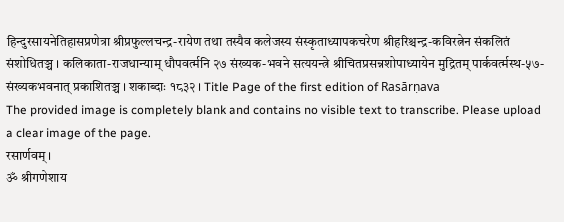हिन्दुरसायनेतिहासप्रणेत्रा श्रीप्रफुल्लचन्द्र-रायेण तथा तस्यैव कलेजस्य संस्कृताध्यापकचरेण श्रीहरिश्चन्द्र-कविरत्नेन संकलितं संशोधितञ्च । कलिकाता-राजधान्याम् धौपवर्त्मनि २७ संख्यक-भवने सत्ययन्त्रे श्रीचितप्रसन्नशोपाध्यायेन मुद्रितम् पार्कवर्त्मस्थ-५७-संख्यकभवनात् प्रकाशितञ्च । शकाब्दाः १८३२ । Title Page of the first edition of Rasārṇava
The provided image is completely blank and contains no visible text to transcribe. Please upload a clear image of the page.
रसार्णवम् ।
ॐ श्रीगणेशाय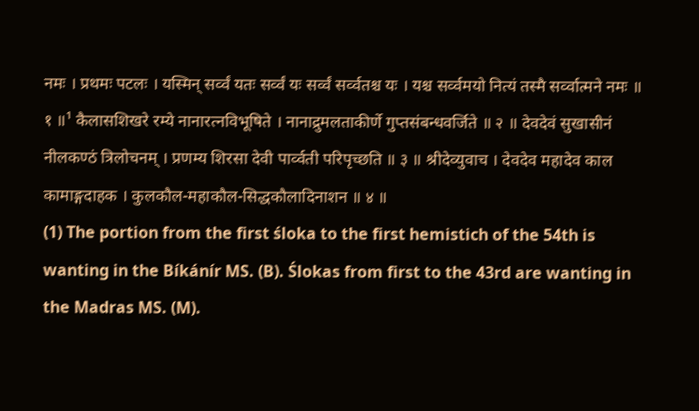नमः । प्रथमः पटलः । यस्मिन् सर्व्वं यतः सर्व्वं यः सर्व्वं सर्व्वतश्च यः । यश्च सर्व्वमयो नित्यं तस्मै सर्व्वात्मने नमः ॥ १ ॥¹ कैलासशिखरे रम्ये नानारत्नविभूषिते । नानाद्रुमलताकीर्णे गुप्तसंबन्धवर्जिते ॥ २ ॥ देवदेवं सुखासीनं नीलकण्ठं त्रिलोचनम् । प्रणम्य शिरसा देवी पार्व्वती परिपृच्छति ॥ ३ ॥ श्रीदेव्युवाच । देवदेव महादेव काल कामाङ्गदाहक । कुलकौल-महाकौल-सिद्धकौलादिनाशन ॥ ४ ॥
(1) The portion from the first śloka to the first hemistich of the 54th is wanting in the Bíkánír MS. (B). Ślokas from first to the 43rd are wanting in the Madras MS. (M).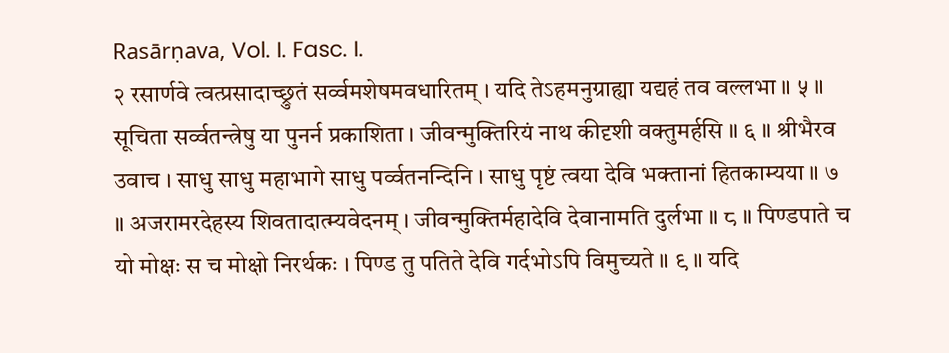Rasārṇava, Vol. I. Fasc. I.
२ रसार्णवे त्वत्प्रसादाच्छ्रुतं सर्व्वमशेषमवधारितम् । यदि तेऽहमनुग्राह्या यद्यहं तव वल्लभा ॥ ५ ॥ सूचिता सर्व्वतन्त्रेषु या पुनर्न प्रकाशिता । जीवन्मुक्तिरियं नाथ कीदृशी वक्तुमर्हसि ॥ ६ ॥ श्रीभैरव उवाच । साधु साधु महाभागे साधु पर्व्वतनन्दिनि । साधु पृष्टं त्वया देवि भक्तानां हितकाम्यया ॥ ७ ॥ अजरामरदेहस्य शिवतादात्म्यवेदनम् । जीवन्मुक्तिर्महादेवि देवानामति दुर्लभा ॥ ८ ॥ पिण्डपाते च यो मोक्षः स च मोक्षो निरर्थकः । पिण्ड तु पतिते देवि गर्दभोऽपि विमुच्यते ॥ ९ ॥ यदि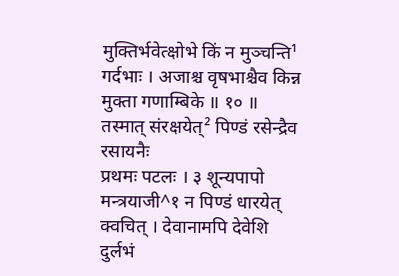मुक्तिर्भवेत्क्षोभे किं न मुञ्चन्ति¹ गर्दभाः । अजाश्च वृषभाश्चैव किन्न मुक्ता गणाम्बिके ॥ १० ॥ तस्मात् संरक्षयेत्² पिण्डं रसेन्द्रैव रसायनैः
प्रथमः पटलः । ३ शून्यपापो मन्त्रयाजी^१ न पिण्डं धारयेत् क्वचित् । देवानामपि देवेशि दुर्लभं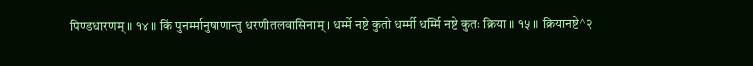पिण्डधारणम् ॥ १४ ॥ किं पुनर्म्मानुषाणान्तु धरणीतलवासिनाम् । धर्म्मे नष्टे कुतो धर्म्मी धर्म्मि नष्टे कुतः क्रिया ॥ १५ ॥ क्रियानष्टे^२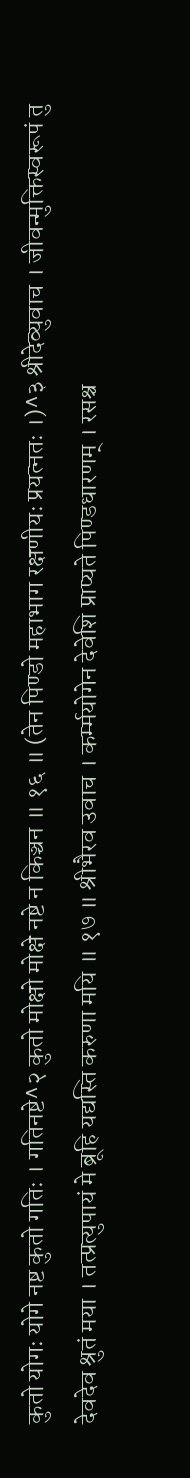कुतो योगः योगे नष्ट कुतो गतिः । गतिनष्टे^२ कुतो मोक्षो मोक्षे नष्टे न किञ्चन ॥ १६ ॥ (तेन पिण्डो महाभाग रक्षणीयः प्रयत्नतः ।)^३ श्रीदेव्युवाच । जीवन्मुक्तिस्वरूपं तु देवदेव श्रुतं मया । तत्प्रत्युपायं मे ब्रूहि यद्यस्ति करुणा मयि ॥ १७ ॥ श्रीभैरव उवाच । कर्म्मयोगेन देवेशि प्राप्यते पिण्डधारणम् । रसश्च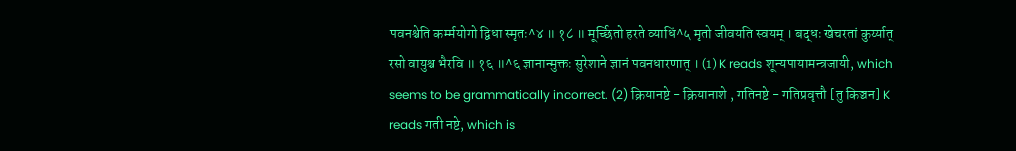पवनश्चेति कर्म्मयोगो द्विधा स्मृतः^४ ॥ १८ ॥ मूर्च्छितो हरते व्याधिं^५ मृतो जीवयति स्वयम् । बद्धः खेचरतां कुर्य्यात् रसो वायुश्च भैरवि ॥ १६ ॥^६ ज्ञानान्मुक्तः सुरेशाने ज्ञानं पवनधारणात् । (1) K reads शून्यपायामन्त्रजायी, which seems to be grammatically incorrect. (2) क्रियानष्टे - क्रियानाशे , गतिनष्टे - गतिप्रवृत्तौ [तु किञ्चन] K reads गती नष्टे, which is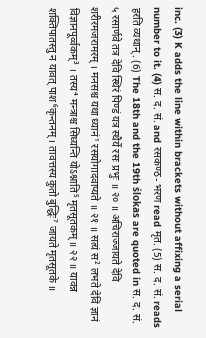inc. (3) K adds the line within brackets without affixing a serial number to it. (4) स. द. सं. and रसकण्ठ- भरण read मृत. (5) स. द. सं. reads हरति व्यथान्. (6) The 18th and the 19th ślokas are quoted in स. द. सं.
५ रसार्णवे तत्र देवि स्थिरं पिण्डं यत्र स्थैर्ये रसः प्रभुः ॥ २० ॥ अचिराज्जायते देवि शरीरमजरामरम् । मनसश्च यथा ध्यानं¹ रसयोगादवाप्यते ॥ २१ ॥ सत्यं स² लभते देवि ज्ञानं विज्ञानपूर्व्वकम्³ । तस्य⁴ मन्त्राश्च सिध्यन्ति योऽश्नाति⁵ मृतसूतकम् ॥ २२ ॥ यावन्न शक्तिपातस्तु न यावत् पाश⁶कृन्तनम् । तावत्तस्य कुतो बुद्धिः⁷ जायते मृतसूतके ॥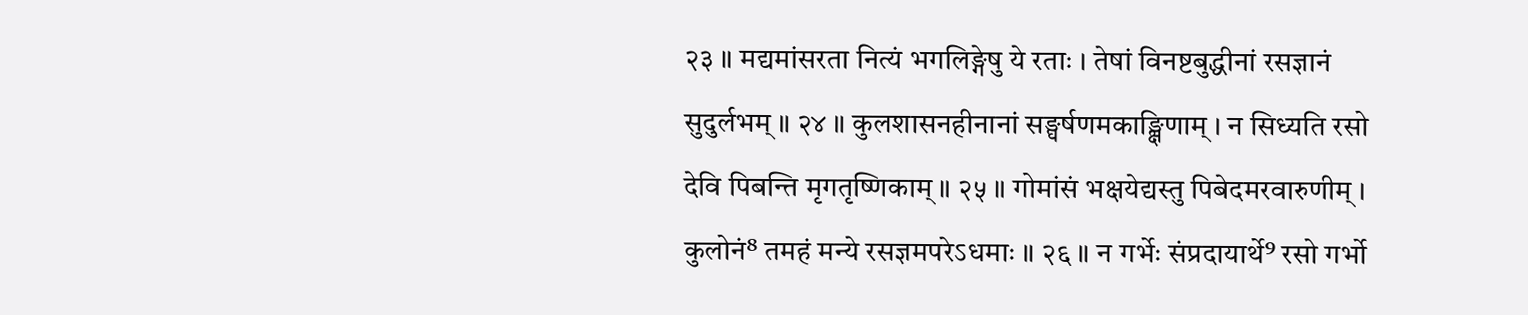२३ ॥ मद्यमांसरता नित्यं भगलिङ्गेषु ये रताः । तेषां विनष्टबुद्धीनां रसज्ञानं सुदुर्लभम् ॥ २४ ॥ कुलशासनहीनानां सङ्घर्षणमकाङ्क्षिणाम् । न सिध्यति रसो देवि पिबन्ति मृगतृष्णिकाम् ॥ २५ ॥ गोमांसं भक्षयेद्यस्तु पिबेदमरवारुणीम् । कुलोनं⁸ तमहं मन्ये रसज्ञमपरेऽधमाः ॥ २६ ॥ न गर्भेः संप्रदायार्थे⁹ रसो गर्भो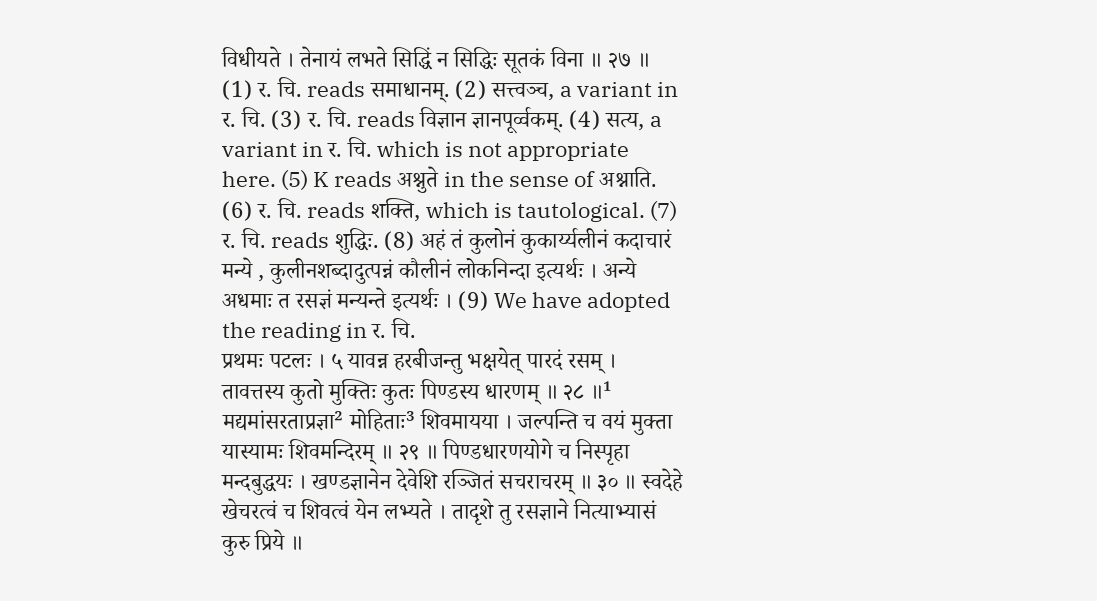विधीयते । तेनायं लभते सिद्धिं न सिद्धिः सूतकं विना ॥ २७ ॥
(1) र. चि. reads समाधानम्. (2) सत्त्वञ्च, a variant in र. चि. (3) र. चि. reads विज्ञान ज्ञानपूर्व्वकम्. (4) सत्य, a variant in र. चि. which is not appropriate here. (5) K reads अश्नुते in the sense of अश्नाति. (6) र. चि. reads शक्ति, which is tautological. (7) र. चि. reads शुद्धिः. (8) अहं तं कुलोनं कुकार्य्यलीनं कदाचारं मन्ये , कुलीनशब्दादुत्पन्नं कौलीनं लोकनिन्दा इत्यर्थः । अन्ये अधमाः त रसज्ञं मन्यन्ते इत्यर्थः । (9) We have adopted the reading in र. चि.
प्रथमः पटलः । ५ यावन्न हरबीजन्तु भक्षयेत् पारदं रसम् । तावत्तस्य कुतो मुक्तिः कुतः पिण्डस्य धारणम् ॥ २८ ॥¹ मद्यमांसरताप्रज्ञा² मोहिताः³ शिवमायया । जल्पन्ति च वयं मुक्ता यास्यामः शिवमन्दिरम् ॥ २९ ॥ पिण्डधारणयोगे च निस्पृहा मन्दबुद्धयः । खण्डज्ञानेन देवेशि रञ्जितं सचराचरम् ॥ ३० ॥ स्वदेहे खेचरत्वं च शिवत्वं येन लभ्यते । तादृशे तु रसज्ञाने नित्याभ्यासं कुरु प्रिये ॥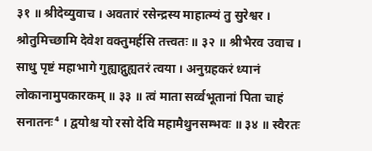३१ ॥ श्रीदेव्युवाच । अवतारं रसेन्द्रस्य माहात्म्यं तु सुरेश्वर । श्रोतुमिच्छामि देवेश वक्तुमर्हसि तत्त्वतः ॥ ३२ ॥ श्रीभैरव उवाच । साधु पृष्टं महाभागे गुह्याद्गुह्यतरं त्वया । अनुग्रहकरं ध्यानं लोकानामुपकारकम् ॥ ३३ ॥ त्वं माता सर्व्वभूतानां पिता चाहं सनातनः⁴ । द्वयोश्च यो रसो देवि महामैथुनसम्भवः ॥ ३४ ॥ स्वैरतः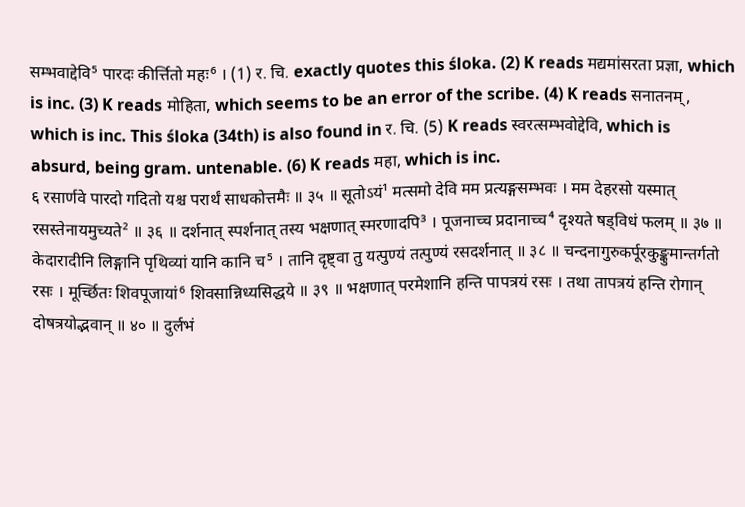सम्भवाद्देवि⁵ पारदः कीर्त्तितो महः⁶ । (1) र. चि. exactly quotes this śloka. (2) K reads मद्यमांसरता प्रज्ञा, which is inc. (3) K reads मोहिता, which seems to be an error of the scribe. (4) K reads सनातनम्, which is inc. This śloka (34th) is also found in र. चि. (5) K reads स्वरत्सम्भवोद्देवि, which is absurd, being gram. untenable. (6) K reads महा, which is inc.
६ रसार्णवे पारदो गदितो यश्च परार्थं साधकोत्तमैः ॥ ३५ ॥ सूतोऽयं¹ मत्समो देवि मम प्रत्यङ्गसम्भवः । मम देहरसो यस्मात् रसस्तेनायमुच्यते² ॥ ३६ ॥ दर्शनात् स्पर्शनात् तस्य भक्षणात् स्मरणादपि³ । पूजनाच्च प्रदानाच्च⁴ दृश्यते षड्विधं फलम् ॥ ३७ ॥ केदारादीनि लिङ्गानि पृथिव्यां यानि कानि च⁵ । तानि दृष्ट्वा तु यत्पुण्यं तत्पुण्यं रसदर्शनात् ॥ ३८ ॥ चन्दनागुरुकर्पूरकुङ्कुमान्तर्गतो रसः । मूर्च्छितः शिवपूजायां⁶ शिवसान्निध्यसिद्धये ॥ ३९ ॥ भक्षणात् परमेशानि हन्ति पापत्रयं रसः । तथा तापत्रयं हन्ति रोगान् दोषत्रयोद्भवान् ॥ ४० ॥ दुर्लभं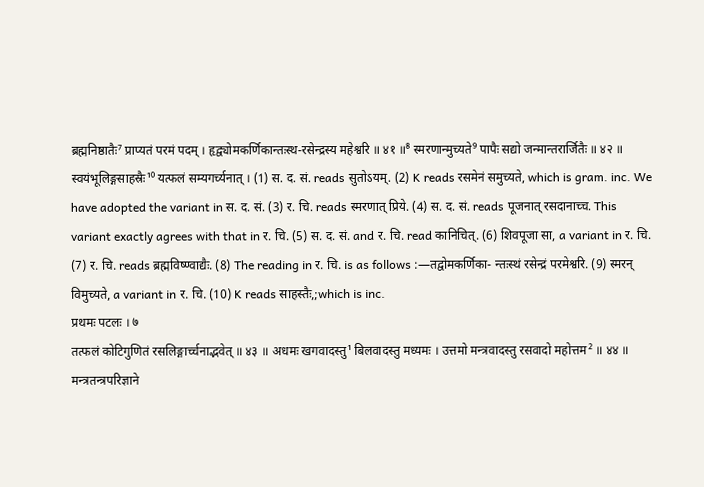ब्रह्मनिष्ठातैः⁷ प्राप्यतं परमं पदम् । हृद्व्योमकर्णिकान्तःस्थ-रसेन्द्रस्य महेश्वरि ॥ ४१ ॥⁸ स्मरणान्मुच्यते⁹ पापैः सद्यो जन्मान्तरार्जितैः ॥ ४२ ॥ स्वयंभूलिङ्गसाहस्रैः¹⁰ यत्फलं सम्यगर्च्यनात् । (1) स. द. सं. reads सुतोऽयम्. (2) K reads रसमेनं समुच्यते, which is gram. inc. We have adopted the variant in स. द. सं. (3) र. चि. reads स्मरणात् प्रिये. (4) स. द. सं. reads पूजनात् रसदानाच्च. This variant exactly agrees with that in र. चि. (5) स. द. सं. and र. चि. read कानिचित्. (6) शिवपूजा सा, a variant in र. चि. (7) र. चि. reads ब्रह्मविष्ण्वाद्यैः. (8) The reading in र. चि. is as follows :—तद्वोमकर्णिका- न्तःस्थं रसेन्द्रं परमेश्वरि. (9) स्मरन् विमुच्यते, a variant in र. चि. (10) K reads साहस्तैः,;which is inc.
प्रथमः पटलः । ७
तत्फलं कोटिगुणितं रसलिङ्गार्च्चनाद्भवेत् ॥ ४३ ॥ अधमः खगवादस्तु¹ बिलवादस्तु मध्यमः । उत्तमो मन्त्रवादस्तु रसवादो महोत्तम² ॥ ४४ ॥ मन्त्रतन्त्रपरिज्ञाने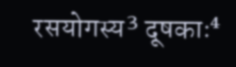रसयोगस्य³ दूषकाः⁴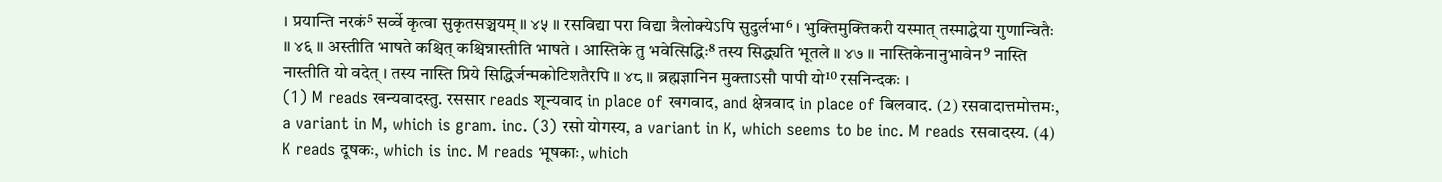। प्रयान्ति नरकं⁵ सर्व्वे कृत्वा सुकृतसञ्चयम् ॥ ४५ ॥ रसविद्या परा विद्या त्रैलोक्येऽपि सुदुर्लभा⁶ । भुक्तिमुक्तिकरी यस्मात् तस्माद्धेया गुणान्वितैः ॥ ४६ ॥ अस्तीति भाषते कश्चित् कश्चिन्नास्तीति भाषते । आस्तिके तु भवेत्सिद्धिः⁸ तस्य सिद्ध्यति भूतले ॥ ४७ ॥ नास्तिकेनानुभावेन⁹ नास्ति नास्तीति यो वदेत् । तस्य नास्ति प्रिये सिद्धिर्जन्मकोटिशतैरपि ॥ ४८ ॥ ब्रह्मज्ञानिन मुक्ताऽसौ पापी यो¹⁰ रसनिन्दकः ।
(1) M reads खन्यवादस्तु. रससार reads शून्यवाद in place of खगवाद, and क्षेत्रवाद in place of बिलवाद. (2) रसवादात्तमोत्तमः, a variant in M, which is gram. inc. (3) रसो योगस्य, a variant in K, which seems to be inc. M reads रसवादस्य. (4) K reads दूषकः, which is inc. M reads भूषकाः, which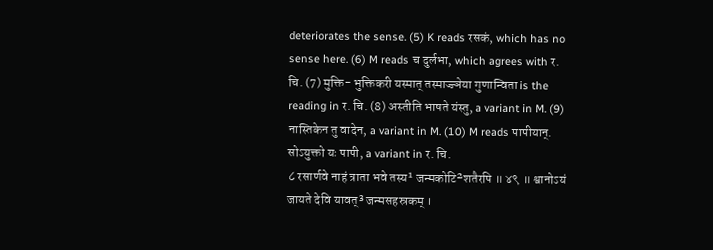deteriorates the sense. (5) K reads रसकं, which has no sense here. (6) M reads च दुर्लभा, which agrees with र. चि. (7) मुक्ति- भुक्तिकरी यस्मात् तस्माज्ज्ञेया गुणान्विता is the reading in र. चि. (8) अस्तीति भाषते यंस्तु, a variant in M. (9) नास्तिकेन तु वादेन, a variant in M. (10) M reads पापीयान्. सोऽयुक्तो यः पापी, a variant in र. चि.
८ रसार्णवे नाहं त्राता भवे तस्य¹ जन्मकोटि²शतैरपि ॥ ४९ ॥ श्वानोऽयं जायते देवि यावत्³ जन्मसहस्रकम् ।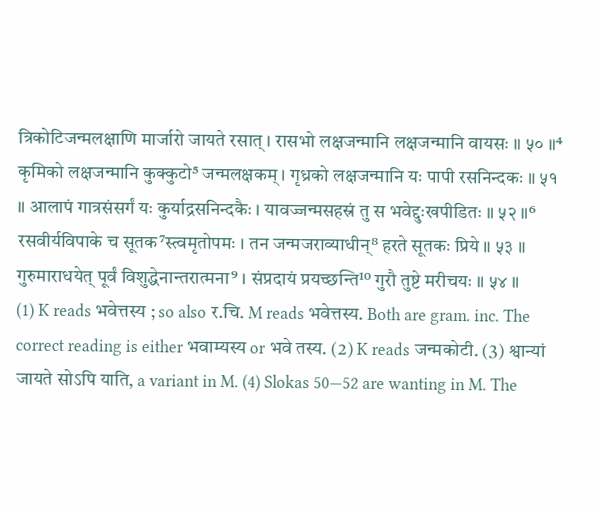त्रिकोटिजन्मलक्षाणि मार्जारो जायते रसात् । रासभो लक्षजन्मानि लक्षजन्मानि वायसः ॥ ५० ॥⁴ कृमिको लक्षजन्मानि कुक्कुटो⁵ जन्मलक्षकम् । गृध्रको लक्षजन्मानि यः पापी रसनिन्दकः ॥ ५१ ॥ आलापं गात्रसंसर्गं यः कुर्याद्रसनिन्दकैः । यावज्जन्मसहस्रं तु स भवेद्दुःखपीडितः ॥ ५२ ॥⁶ रसवीर्यविपाके च सूतक⁷स्त्वमृतोपमः । तन जन्मजराव्याधीन्⁸ हरते सूतकः प्रिये ॥ ५३ ॥ गुरुमाराधयेत् पूर्वं विशुद्धेनान्तरात्मना⁹ । संप्रदायं प्रयच्छन्ति¹⁰ गुरौ तुष्टे मरीचयः ॥ ५४ ॥
(1) K reads भवेत्तस्य ; so also र.चि. M reads भवेत्तस्य. Both are gram. inc. The correct reading is either भवाम्यस्य or भवे तस्य. (2) K reads जन्मकोटी. (3) श्वान्यां जायते सोऽपि याति, a variant in M. (4) Slokas 50—52 are wanting in M. The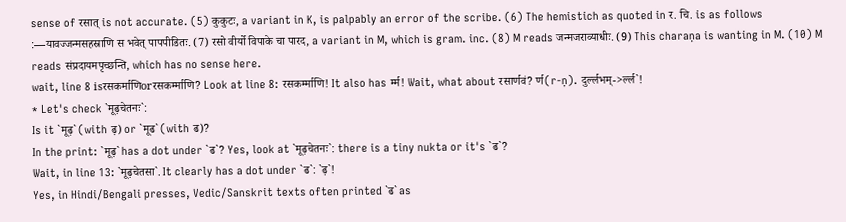sense of रसात् is not accurate. (5) कुकुटः, a variant in K, is palpably an error of the scribe. (6) The hemistich as quoted in र. चि. is as follows :—यावज्जन्मसहस्राणि स भवेत् पापपीडितः. (7) रसो वीर्यो विपाके चा पारद, a variant in M, which is gram. inc. (8) M reads जन्मजराव्याधीः. (9) This charaṇa is wanting in M. (10) M reads संप्रदायमपृच्छन्ति, which has no sense here.
wait, line 8 isरसकर्माणिorरसकर्म्माणि? Look at line 8: रसकर्म्माणि! It also has र्म्म! Wait, what about रसार्णवं? र्ण(r-ṇ). दुर्ल्लभम्->र्ल्ल`!
* Let's check `मूढ़चेतनः`:
Is it `मूढ़` (with ढ़) or `मूढ` (with ढ)?
In the print: `मूढ़` has a dot under `ढ`? Yes, look at `मूढ़चेतनः`: there is a tiny nukta or it's `ढ`?
Wait, in line 13: `मूढ़चेतसा`. It clearly has a dot under `ढ`: `ढ़`!
Yes, in Hindi/Bengali presses, Vedic/Sanskrit texts often printed `ढ` as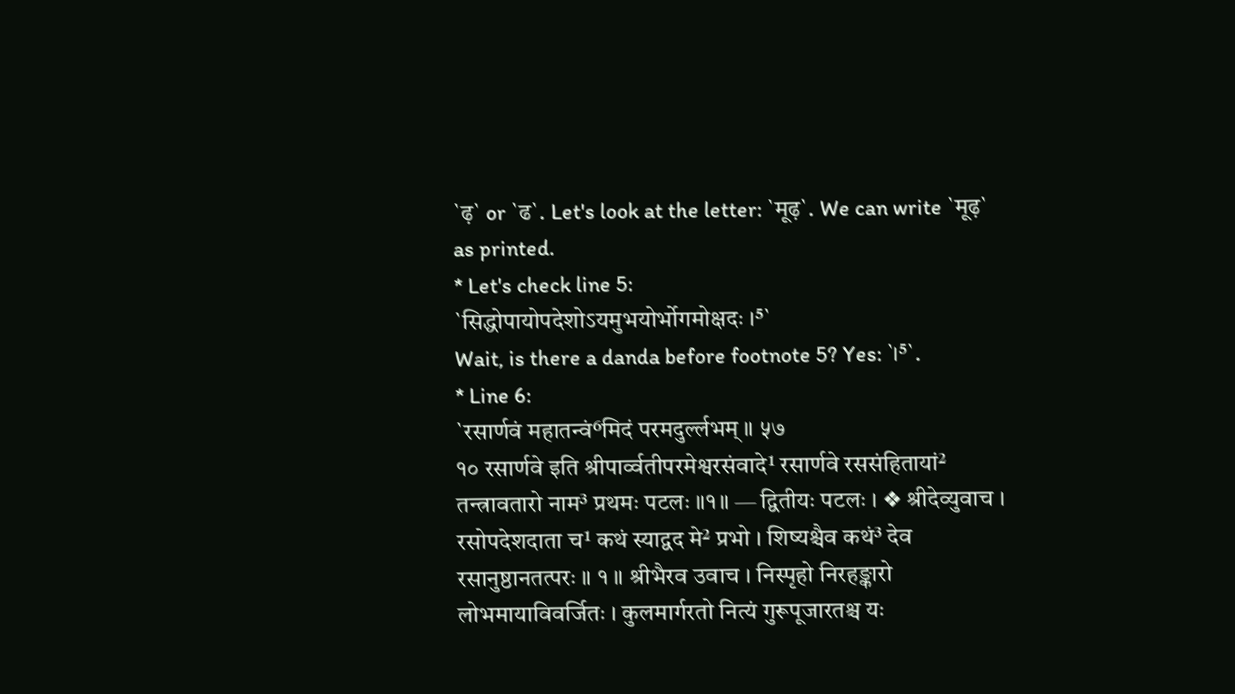`ढ़` or `ढ`. Let's look at the letter: `मूढ़`. We can write `मूढ़` as printed.
* Let's check line 5:
`सिद्धोपायोपदेशोऽयमुभयोर्भोगमोक्षदः ।⁵`
Wait, is there a danda before footnote 5? Yes: `।⁵`.
* Line 6:
`रसार्णवं महातन्वं⁶मिदं परमदुर्ल्लभम् ॥ ५७
१० रसार्णवे इति श्रीपार्व्वतीपरमेश्वरसंवादे¹ रसार्णवे रससंहितायां² तन्त्रावतारो नाम³ प्रथमः पटलः ॥१॥ — द्वितीयः पटलः । ❖ श्रीदेव्युवाच । रसोपदेशदाता च¹ कथं स्याद्वद मे² प्रभो । शिष्यश्चैव कथं³ देव रसानुष्ठानतत्परः ॥ १ ॥ श्रीभैरव उवाच । निस्पृहो निरहङ्कारो लोभमायाविवर्जितः । कुलमार्गरतो नित्यं गुरूपूजारतश्च यः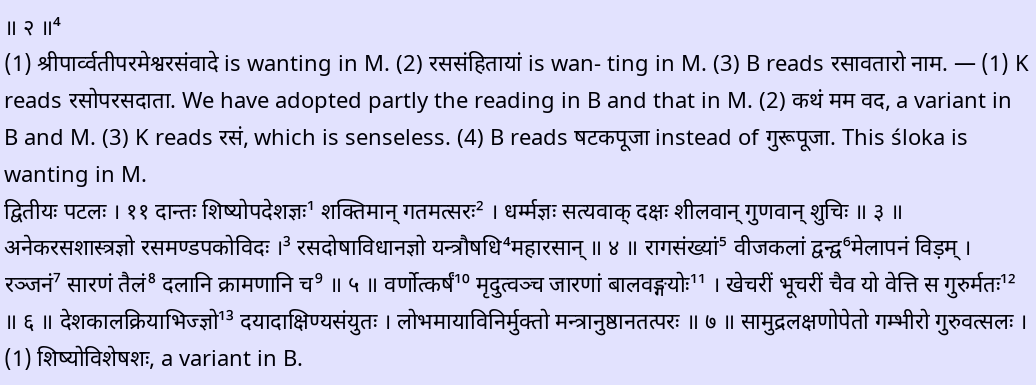॥ २ ॥⁴
(1) श्रीपार्व्वतीपरमेश्वरसंवादे is wanting in M. (2) रससंहितायां is wan- ting in M. (3) B reads रसावतारो नाम. — (1) K reads रसोपरसदाता. We have adopted partly the reading in B and that in M. (2) कथं मम वद, a variant in B and M. (3) K reads रसं, which is senseless. (4) B reads षटकपूजा instead of गुरूपूजा. This śloka is wanting in M.
द्वितीयः पटलः । ११ दान्तः शिष्योपदेशज्ञः¹ शक्तिमान् गतमत्सरः² । धर्म्मज्ञः सत्यवाक् दक्षः शीलवान् गुणवान् शुचिः ॥ ३ ॥ अनेकरसशास्त्रज्ञो रसमण्डपकोविदः ।³ रसदोषाविधानज्ञो यन्त्रौषधि⁴महारसान् ॥ ४ ॥ रागसंख्यां⁵ वीजकलां द्वन्द्व⁶मेलापनं विड़म् । रञ्जनं⁷ सारणं तैलं⁸ दलानि क्रामणानि च⁹ ॥ ५ ॥ वर्णोत्कर्षं¹⁰ मृदुत्वञ्च जारणां बालवङ्गयोः¹¹ । खेचरीं भूचरीं चैव यो वेत्ति स गुरुर्मतः¹² ॥ ६ ॥ देशकालक्रियाभिज्ज्ञो¹³ दयादाक्षिण्यसंयुतः । लोभमायाविनिर्मुक्तो मन्त्रानुष्ठानतत्परः ॥ ७ ॥ सामुद्रलक्षणोपेतो गम्भीरो गुरुवत्सलः ।
(1) शिष्योविशेषशः, a variant in B.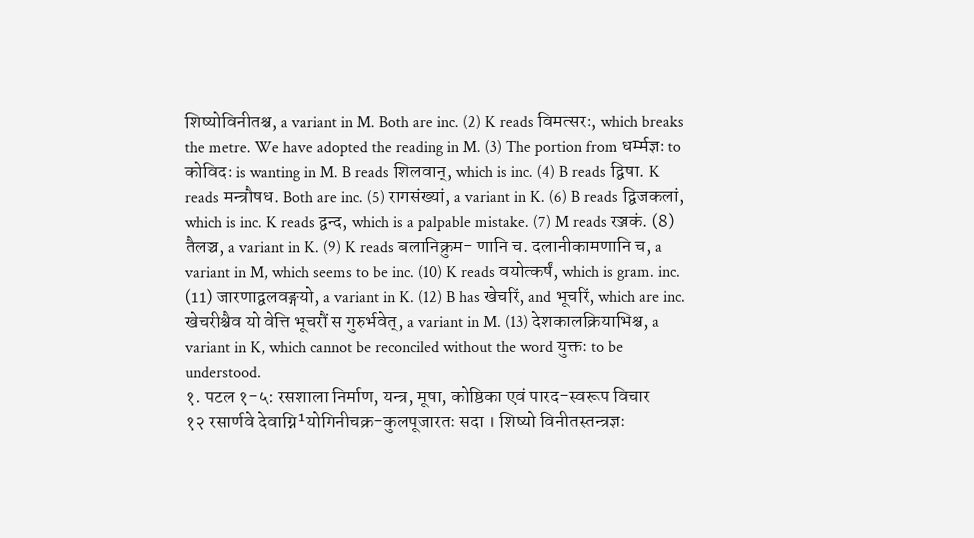शिष्योविनीतश्च, a variant in M. Both are inc. (2) K reads विमत्सरः, which breaks the metre. We have adopted the reading in M. (3) The portion from धर्म्मज्ञः to कोविदः is wanting in M. B reads शिलवान्, which is inc. (4) B reads द्विषा. K reads मन्त्रौषध. Both are inc. (5) रागसंख्यां, a variant in K. (6) B reads द्विजकलां, which is inc. K reads द्वन्द, which is a palpable mistake. (7) M reads रञ्जकं. (8) तैलञ्च, a variant in K. (9) K reads बलानिक्रुम- णानि च. दलानीकामणानि च, a variant in M, which seems to be inc. (10) K reads वयोत्कर्षं, which is gram. inc. (11) जारणाद्वलवङ्गयो, a variant in K. (12) B has खेचरिं, and भूचरिं, which are inc. खेचरीश्चैव यो वेत्ति भूचरौं स गुरुर्भवेत्, a variant in M. (13) देशकालक्रियाभिश्च, a variant in K, which cannot be reconciled without the word युक्तः to be understood.
१. पटल १-५: रसशाला निर्माण, यन्त्र, मूषा, कोष्ठिका एवं पारद-स्वरूप विचार
१२ रसार्णवे देवाग्नि¹योगिनीचक्र-कुलपूजारतः सदा । शिष्यो विनीतस्तन्त्रज्ञः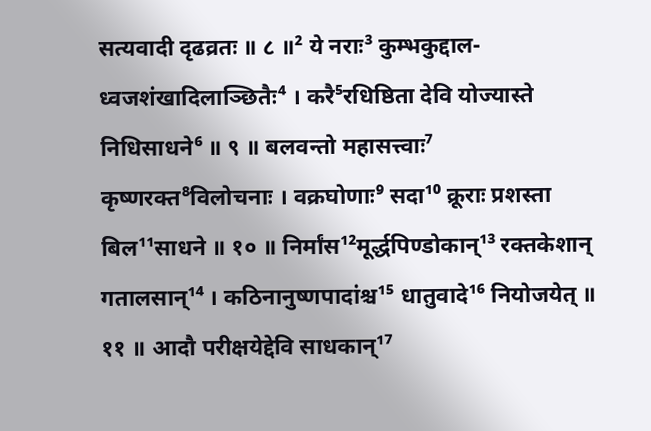सत्यवादी दृढव्रतः ॥ ८ ॥² ये नराः³ कुम्भकुद्दाल-ध्वजशंखादिलाञ्छितैः⁴ । करै⁵रधिष्ठिता देवि योज्यास्ते निधिसाधने⁶ ॥ ९ ॥ बलवन्तो महासत्त्वाः⁷ कृष्णरक्त⁸विलोचनाः । वक्रघोणाः⁹ सदा¹⁰ क्रूराः प्रशस्ता बिल¹¹साधने ॥ १० ॥ निर्मांस¹²मूर्द्धपिण्डोकान्¹³ रक्तकेशान् गतालसान्¹⁴ । कठिनानुष्णपादांश्च¹⁵ धातुवादे¹⁶ नियोजयेत् ॥ ११ ॥ आदौ परीक्षयेद्देवि साधकान्¹⁷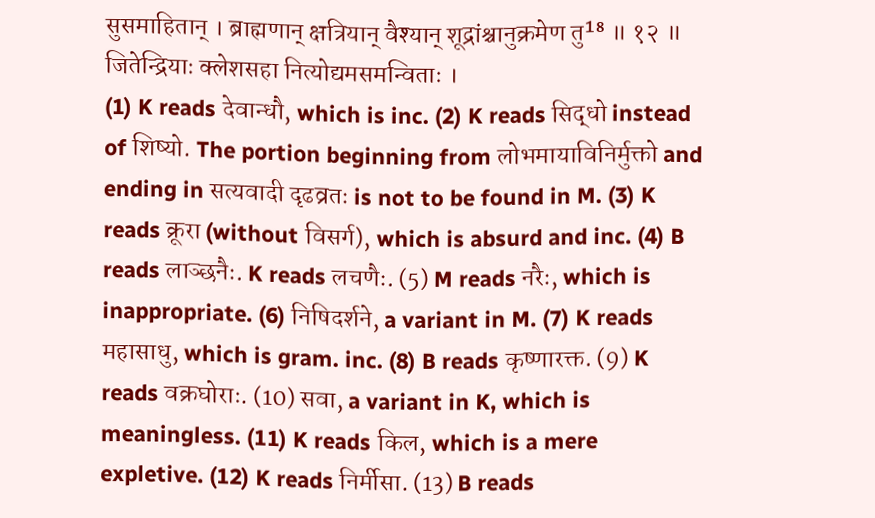सुसमाहितान् । ब्राह्मणान् क्षत्रियान् वैश्यान् शूद्रांश्चानुक्रमेण तु¹⁸ ॥ १२ ॥ जितेन्द्रियाः क्लेशसहा नित्योद्यमसमन्विताः ।
(1) K reads देवान्धौ, which is inc. (2) K reads सिद्धो instead of शिष्यो. The portion beginning from लोभमायाविनिर्मुक्तो and ending in सत्यवादी दृढव्रतः is not to be found in M. (3) K reads क्रूरा (without विसर्ग), which is absurd and inc. (4) B reads लाञ्छनैः. K reads लचणैः. (5) M reads नरैः, which is inappropriate. (6) निषिदर्शने, a variant in M. (7) K reads महासाधु, which is gram. inc. (8) B reads कृष्णारक्त. (9) K reads वक्रघोराः. (10) सवा, a variant in K, which is meaningless. (11) K reads किल, which is a mere expletive. (12) K reads निर्मीसा. (13) B reads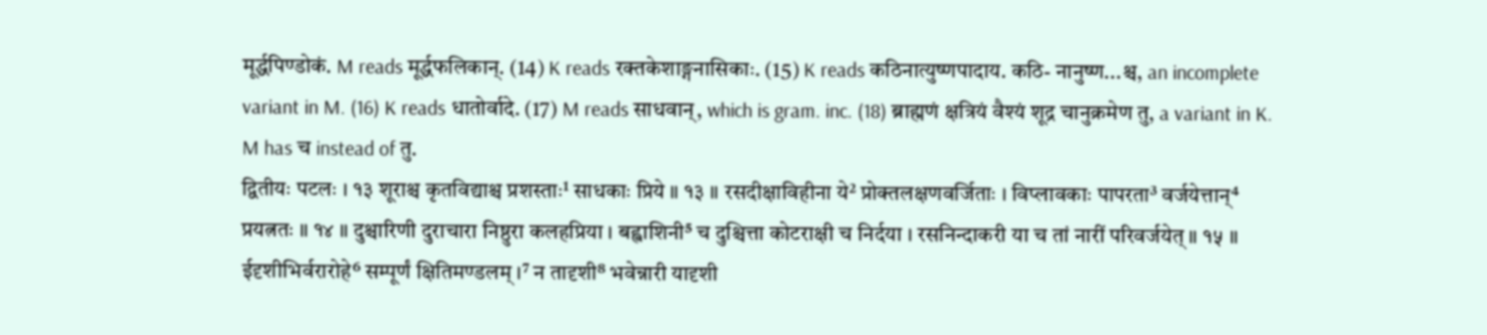मूर्द्धपिण्डोकं. M reads मूर्द्धफलिकान्. (14) K reads रक्तकेशाङ्गनासिकाः. (15) K reads कठिनात्युष्णपादाय. कठि- नानुष्ण...श्च, an incomplete variant in M. (16) K reads धातोर्वादे. (17) M reads साधवान्, which is gram. inc. (18) ब्राह्मणं क्षत्रियं वैश्यं शूद्र चानुक्रमेण तु, a variant in K. M has च instead of तु.
द्वितीयः पटलः । १३ शूराश्च कृतविद्याश्च प्रशस्ताः¹ साधकाः प्रिये ॥ १३ ॥ रसदीक्षाविहीना ये² प्रोक्तलक्षणवर्जिताः । विप्लावकाः पापरता³ वर्जयेत्तान्⁴ प्रयत्नतः ॥ १४ ॥ दुश्चारिणी दुराचारा निष्ठुरा कलहप्रिया । बह्वाशिनी⁵ च दुश्चित्ता कोटराक्षी च निर्दया । रसनिन्दाकरी या च तां नारीं परिवर्जयेत् ॥ १५ ॥ ईदृशीभिर्वरारोहे⁶ सम्पूर्णं क्षितिमण्डलम् ।⁷ न तादृशी⁸ भवेन्नारी यादृशी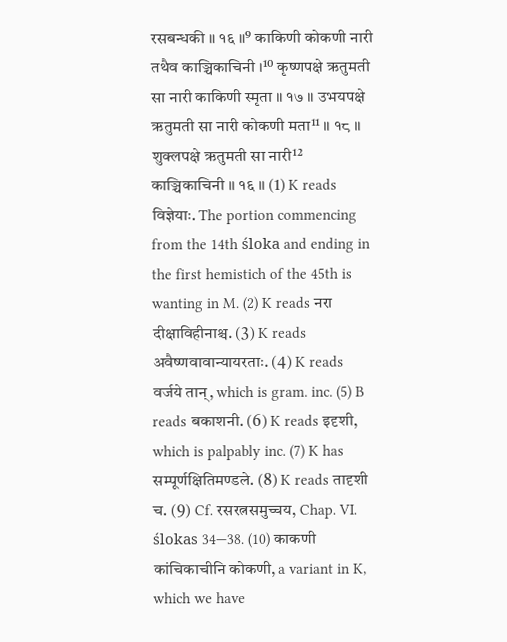रसबन्धकी ॥ १६ ॥⁹ काकिणी कोकणी नारी तथैव काञ्चिकाचिनी ।¹⁰ कृष्णपक्षे ऋतुमती सा नारी काकिणी स्मृता ॥ १७ ॥ उभयपक्षे ऋतुमती सा नारी कोकणी मता¹¹ ॥ १८ ॥ शुक्लपक्षे ऋतुमती सा नारी¹² काञ्चिकाचिनी ॥ १६ ॥ (1) K reads विज्ञेयाः. The portion commencing from the 14th śloka and ending in the first hemistich of the 45th is wanting in M. (2) K reads नरा दीक्षाविहीनाश्च. (3) K reads अवैष्णवावान्यायरताः. (4) K reads वर्जये तान्, which is gram. inc. (5) B reads बकाशनी. (6) K reads इदृशी, which is palpably inc. (7) K has सम्पूर्णक्षितिमण्डले. (8) K reads तादृशी च. (9) Cf. रसरत्नसमुच्चय, Chap. VI. ślokas 34—38. (10) काकणी कांचिकाचीनि कोकणी, a variant in K, which we have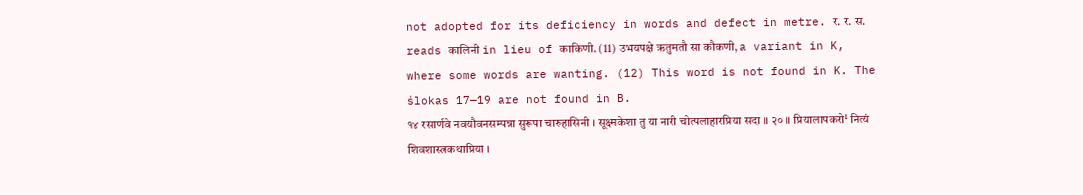not adopted for its deficiency in words and defect in metre. र. र. स. reads कालिनी in lieu of काकिणी. (11) उभयपक्षे ऋतुमतौ सा कौकणी, a variant in K, where some words are wanting. (12) This word is not found in K. The ślokas 17—19 are not found in B.
१४ रसार्णवे नवयौवनसम्पन्ना सुरूपा चारुहासिनी । सूक्ष्मकेशा तु या नारी चोत्पलाहारप्रिया सदा ॥ २० ॥ प्रियालापकरो¹ नित्यं शिवशास्त्रकथाप्रिया ।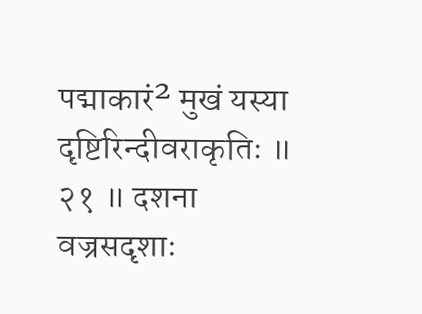पद्माकारं² मुखं यस्या दृष्टिरिन्दीवराकृतिः ॥ २१ ॥ दशना वज्रसदृशाः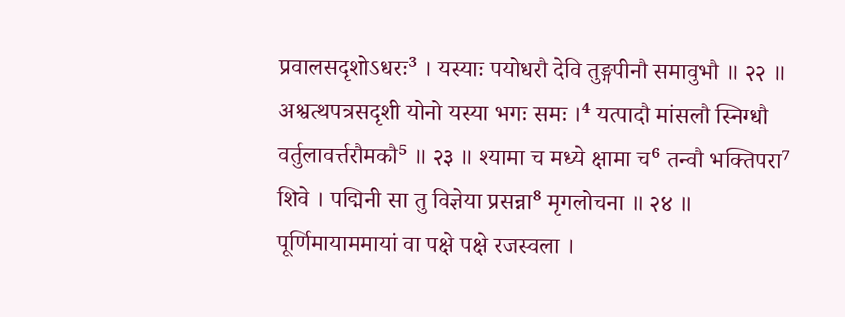प्रवालसदृशोऽधरः³ । यस्याः पयोधरौ देवि तुङ्गपीनौ समावुभौ ॥ २२ ॥ अश्वत्थपत्रसदृशी योनो यस्या भगः समः ।⁴ यत्पादौ मांसलौ स्निग्धौ वर्तुलावर्त्तरौमकौ⁵ ॥ २३ ॥ श्यामा च मध्ये क्षामा च⁶ तन्वौ भक्तिपरा⁷ शिवे । पद्मिनी सा तु विज्ञेया प्रसन्ना⁸ मृगलोचना ॥ २४ ॥ पूर्णिमायाममायां वा पक्षे पक्षे रजस्वला ।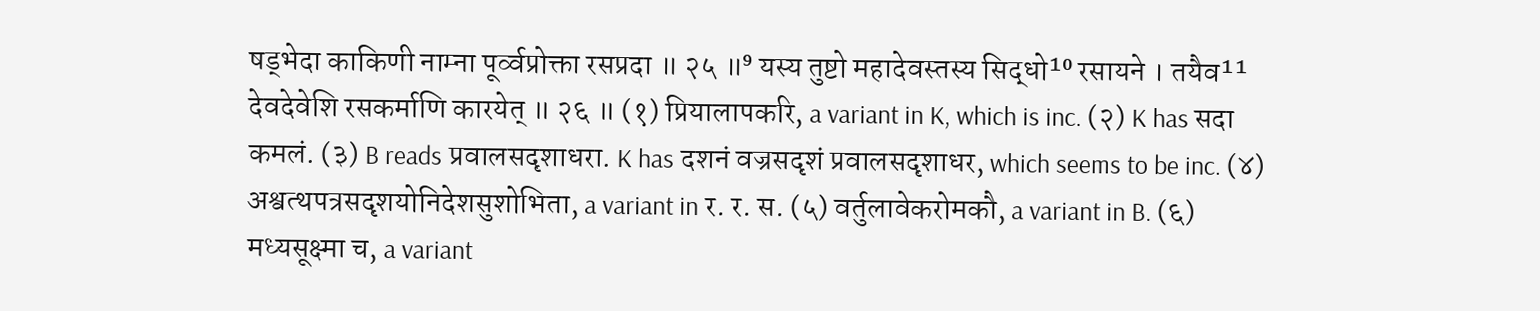षड्भेदा काकिणी नाम्ना पूर्व्वप्रोक्ता रसप्रदा ॥ २५ ॥⁹ यस्य तुष्टो महादेवस्तस्य सिद्धो¹⁰ रसायने । तयैव¹¹ देवदेवेशि रसकर्माणि कारयेत् ॥ २६ ॥ (१) प्रियालापकरि, a variant in K, which is inc. (२) K has सदा कमलं. (३) B reads प्रवालसदृशाधरा. K has दशनं वज्रसदृशं प्रवालसदृशाधर, which seems to be inc. (४) अश्वत्थपत्रसदृशयोनिदेशसुशोभिता, a variant in र. र. स. (५) वर्तुलावेकरोमकौ, a variant in B. (६) मध्यसूक्ष्मा च, a variant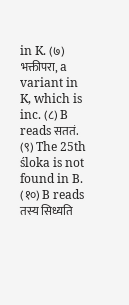in K. (७) भक्तीपरा, a variant in K, which is inc. (८) B reads सततं. (९) The 25th śloka is not found in B. (१०) B reads तस्य सिध्यति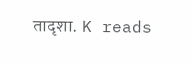तादृशा. K reads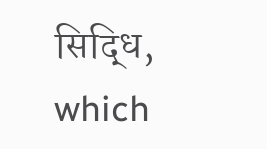सिद्धि, which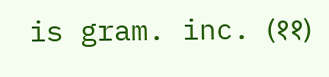is gram. inc. (११)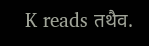K reads तथैव.